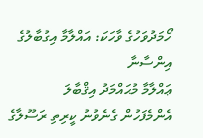ހޯމަދުވަހުގެ ވާހަކަ: އައްލާމާ އިގުބާލުގެ އިންސާނާ
ޢައްލާމާ މުޙައްމަދު އިޤްބާލަ
އެންމެފަހުން ގެނެވުނު ކީރިތި ރަސޫލާގެ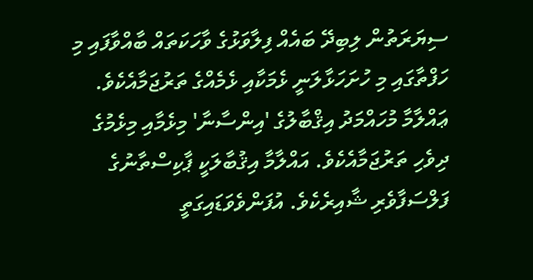ސިޔަރަތުން ލިބިދޭ ބައެއް ފިލާވަޅުގެ ވާހަކަތައް ބާއްވާފައި މި ހަފްތާގައި މި ހުށަހަޅާލަނީ ޅެމަކާއި ޅެމެއްގެ ތަރުޖަމާއެކެވެ. ޢައްލާމާ މުހައްމަދު އިޤްބާލުގެ 'އިންސާނާ' މިޅެމާއި މިޅެމުގެ ދިވެހި ތަރުޖަމާއެކެވެ. އައްލާމާ އިޤުބާލަކީ ޕާކިސްތާނުގެ ފަލްސަފާވެރި ޝާއިރެކެވެ. އުފަންވެވަޑައިގަތީ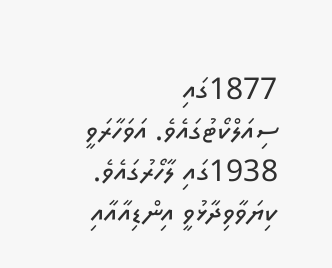1877ގައި ސިއަލްކޯޓުގައެވެ. އަވަހާރަވީ 1938ގައި ލާހޯރުގައެވެ. ކިޔަވާވިދާޅުވީ އިންޑިއާއާއި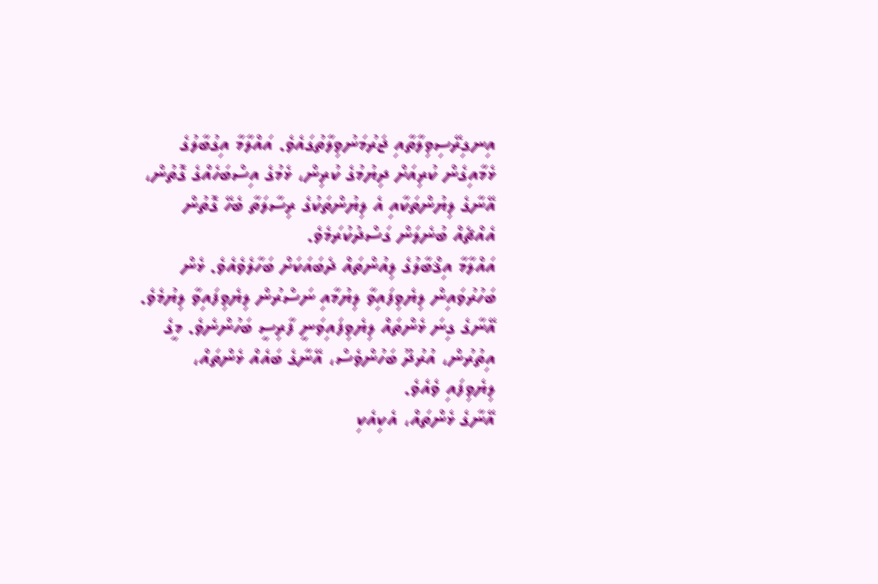އިނގިރޭސިވިލާތާއި ޖަރުމަނުވިލާތުގައެވެ. އައްލާމާ އިގުބާލުގެ ޅެމާއިގެން ކުރިއަށް ދިޔުމުގެ ކުރިން، ޅެމުގެ އިސްބަހެއްގެ ގޮތުން، އޭނާގެ ލިޔުންތަކާއި އެ ލިޔުންތަކުގެ ރިސާލަތާ ބެހޭ ގޮތުން އެއްޗެއް ބުނެލަން ގަސްދުކުރަމެވެ.
އައްލާމާ އިޤްބާލުގެ ލިއުންތައް ދެބައަކަށް ބަހާލެވެއެވެ. ޅެން ބަހުރުވައިން ލިޔެވިފައިވާ ލިޔުމާއި ނަސްރުން ލިޔެވިފައިވާ ލިޔުމެވެ. އޭނާގެ ގިނަ ޅެންތައް ލިޔެވިފައިވަނީ ފާރިސީ ބަހުންނެވެ. މީގެ އިތުރުން، އުރުދޫ ބަހުންވެސް، އޭނާގެ ބައެއް ޅެންތައް، ލިޔެވިފައި ވެއެވެ.
އޭނާގެ ޅެންތައް، އެކިއެކި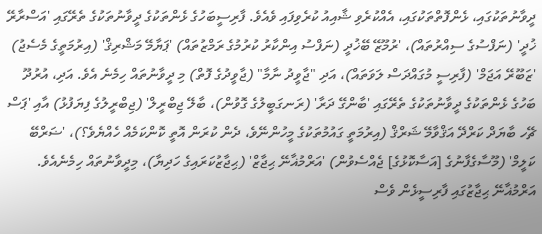ދީވާނުތަކުގައި، ޅެންފޮތްތަކުގައި، އެއްކުރެވި ޝާއިއު ކުރެވިފައި ވެއެވެ. ފާރިސީބަހުގެ ޅެންތަކުގެ ދީވާނުތަކުގެ ތެރޭގައި 'އަސްރާރޭ ޚުދީ' (ނަފްސުގެ ސިއްރުތައް)، 'ރުމޫޒޭ ބޭޚުދީ (ނަފްސު އިންކާރު ކުރުމުގެ ރަމްޒުތައް) 'ޕަޔާމޭ މަޝްރިޤް' (އިރުމަތީގެ މެސެޖު) 'ޒަބޫރޭ އަޖަމް' (ފާރިސީ މުގައްދަސް ލަވަތައް)، އަދި "ޖާވީދު ނާމާ" (ޖާވީދުގެ ފޮތް) މި ދީވާނުތައް ހިމެނެ އެވެ. އަދި، އުރުދޫ ބަހުގެ ޅެންތަކުގެ ދީވާނުތަކުގެ ތެރޭގައި 'ބާންގޭ ދަރާ' (ރަނގަބީލުގެ ގޮވުން)، ބާލޭ ޖިބްރީލް' (ޖިބްރީލުގެ ފިޔަފުޅު) އާއި 'ޕަސް ޗޭހ ބާޔަދް ކަރްދޭ އަޤްވާމޭ ޝަރްޤް (އިރުމަތީ ގައުމުތަކުގެ މީހުންނޭވެ، ދެން ކުރަން އޮތީ ކޮންކަމެއް ހެއްޔެވެ؟)، 'ޟަރްބޭ ކަލީމް' (މޫސާގެފާނުގެ [އަސާކޮޅުގެ] ޖެއްސެވުން) 'އަރްމުޣާނޭ ޙިޖާޒް' (ޙިޖާޒުކަރައިގެ ހަދިޔާ)، މިދީވާނުތައް ހިމެނެއެވެ. އަރްމުޣާނޭ ޙިޖާޒުގައި ފާރިސީޅެން ވެސް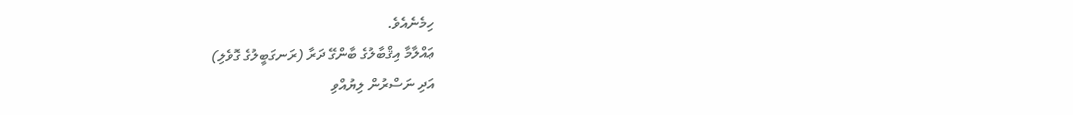ހިމެނެއެވެ.
ޢައްލާމާ އިޤްބާލުގެ ބާންގޭ ދަރާ (ރަނގަބީލުގެ ގޮވެލި)
އަދި ނަސްރުން ލިޔުއްވި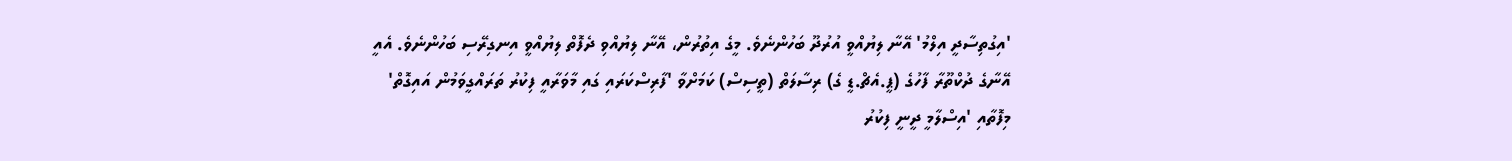'އިގުތިސާދީ އިލްމު' އޭނާ ލިޔުއްވީ އުރުދޫ ބަހުންނެވެ. މީގެ އިތުރުން، އޭނާ ލިޔުއްވި ދެފޮތް ލިޔުއްވީ އިނގިރޭސި ބަހުންނެވެ. އެއީ އޭނާގެ ދުކްތޫރާ ފާހުގެ (ޕީ.އެޗް.ޑީ ގެ) ރިސާލަތް (ތީސިސް) ކަމަށްވާ 'ފާރިސްކަރައި ގައި މާވަރާއީ ފިކުރު ތަރައްގީވަމުން އައިގޮތް' މިފޮތާއި 'އިސްލާމީ ދީނީ ފިކުރު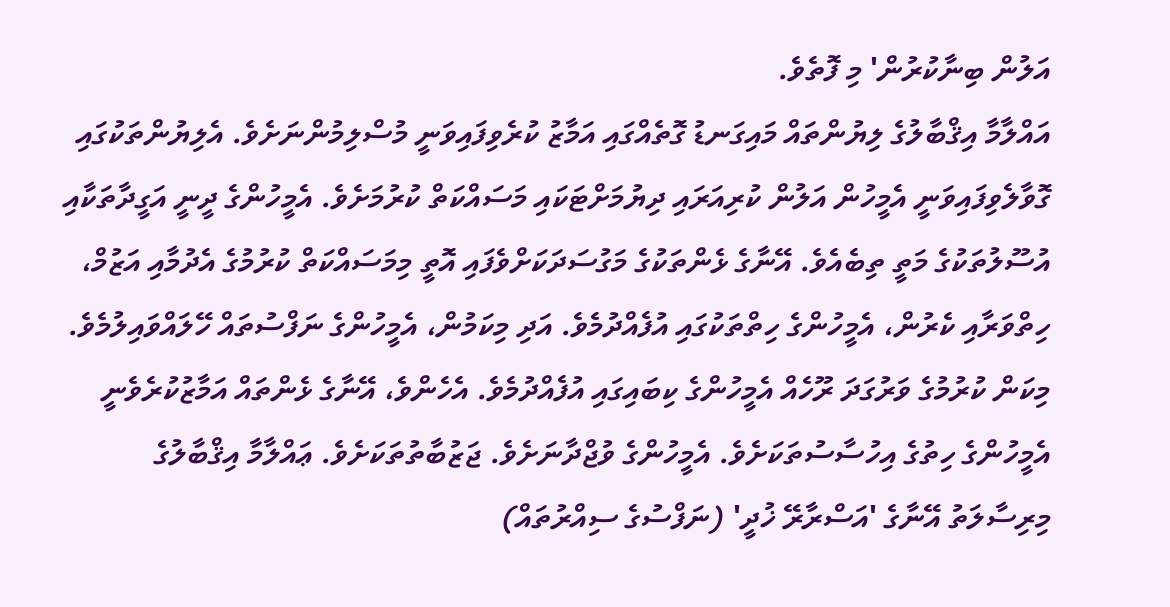އަލުން ބިނާކުރުން' މި ފޮތެވެ.
އައްލާމާ އިޤްބާލުގެ ލިޔުންތައް މައިގަނޑު ގޮތެއްގައި އަމާޒު ކުރެވިފައިވަނީ މުސްލިމުންނަށެވެ. އެލިޔުންތަކުގައި ގޮވާލެވިފައިވަނީ އެމީހުން އަލުން ކުރިއަރައި ދިޔުމަށްޓަކައި މަސައްކަތް ކުރުމަށެވެ. އެމީހުންގެ ދީނީ އަގީދާތަކާއި އުސޫލުތަކުގެ މަތީ ތިބެއެވެ. އޭނާގެ ޅެންތަކުގެ މަގުސަދަކަށްވެފައި އޮތީ މިމަސައްކަތް ކުރުމުގެ އެދުމާއި އަޒުމް، ހިތްވަރާއި ކެރުން، އެމީހުންގެ ހިތްތަކުގައި އުފެއްދުމެވެ. އަދި މިކަމުން، އެމީހުންގެ ނަފްސުތައް ހޭލައްވައިލުމެވެ. މިކަން ކުރުމުގެ ވަރުގަދަ ރޫހެއް އެމީހުންގެ ކިބައިގައި އުފެއްދުމެވެ. އެހެންވެ، އޭނާގެ ޅެންތައް އަމާޒުކުރެވެނީ އެމީހުންގެ ހިތުގެ އިހުސާސުތަކަށެވެ. އެމީހުންގެ ވުޖްދާނަށެވެ. ޖަޒުބާތުތަކަށެވެ. ޢައްލާމާ އިޤްބާލުގެ މިރިސާލަތު އޭނާގެ 'އަސްރާރޭ ޚުދީ' (ނަފްސުގެ ސިއްރުތައް)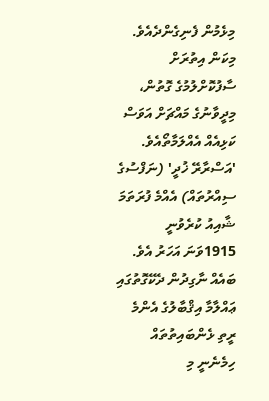މިޅެމުން ފެނިގެންދެއެވެ. މިކަން އިތުރަށް ސާފުކޮށްލުމުގެ ގޮތުން، މިދީވާނުގެ މައްޗަށް އަވަސް ކަޅިއެއް އެއްލަމާތޯއެވެ.
'އަސްރާރޭ ޚުދީ' (ނަފްސުގެ ސިއްރުތައް) އެއްމެ ފުރަތަމަ ޝާއިއު ކުރެވުނީ 1915ވަނަ އަހަރު އެވެ. ބައެއް ނާގިދުން ދެކޭގޮތުގައި ޢައްލާމާ އިޤްބާލުގެ އެންމެ ރީތި ޅެންބައިތުތައް ހިމެނެނީ މި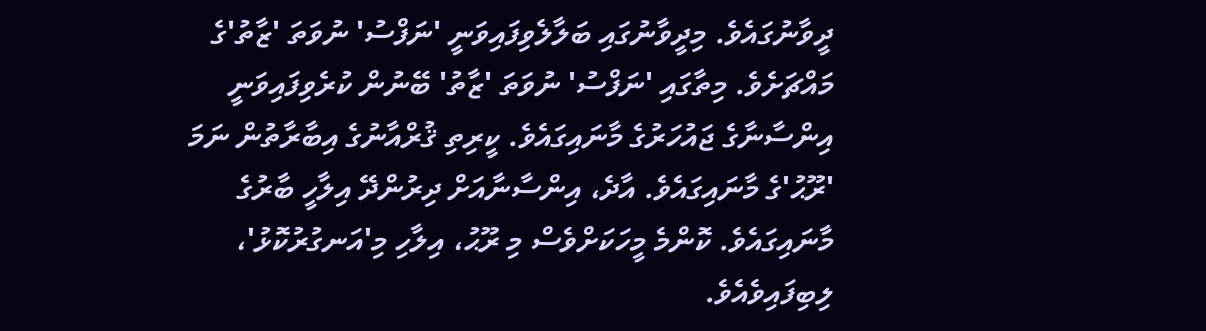ދީވާނުގައެވެ. މިދީވާނުގައި ބަލާލެވިފައިވަނީ 'ނަފްސު' ނުވަތަ 'ޒާތު'ގެ މައްޗަށެވެ. މިތާގައި 'ނަފްސު' ނުވަތަ 'ޒާތު' ބޭނުން ކުރެވިފައިވަނީ އިންސާނާގެ ޖައުހަރުގެ މާނައިގައެވެ. ކީރިތި ޤުރްއާނުގެ އިބާރާތުން ނަމަ 'ރޫޙު'ގެ މާނައިގައެވެ. އާދެ، އިންސާނާއަށް ދިރުންދޭ އިލާހީ ބާރުގެ މާނައިގައެވެ. ކޮންމެ މީހަކަށްވެސް މި ރޫޙު، އިލާހި މި'އަނގުރުކޮޅު'، ލިބިފައިވެއެވެ.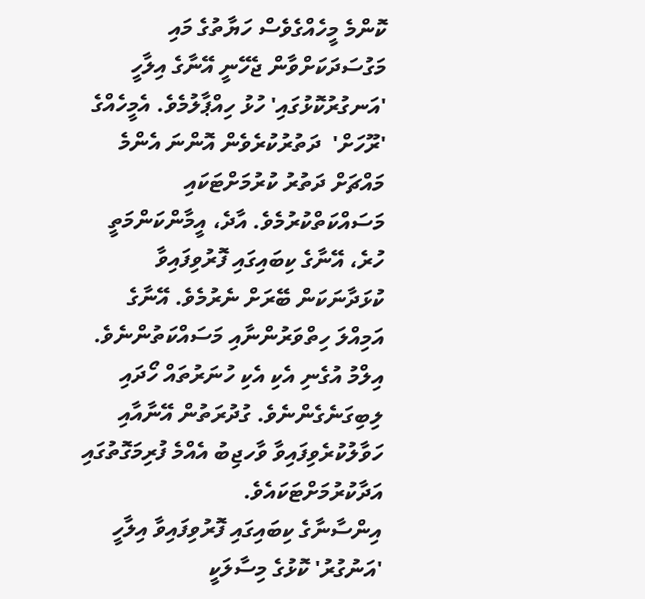ކޮންމެ މީހެއްގެވެސް ހަޔާތުގެ މައި މަގުސަދަކަށްވާން ޖެހޭނީ އޭނާގެ އިލާހީ 'އަނގުރުކޮޅުގައި' ހުޅު ހިއްޕާލުމެވެ. އެމީހެއްގެ 'ރޫހަށް'  ދަތުރުކުރެވެން އޮންނަ އެންމެ މައްޗަށް ދަތުރު ކުރުމަށްޓަކައި މަސައްކަތްކުރުމެވެ. އާދެ، އީމާންކަންމަތީ ހުރެ، އޭނާގެ ކިބައިގައި ފޮރުވިފައިވާ ކުޅަދާނަކަން ބޭރަށް ނެރުމެވެ. އޭނާގެ އަމިއްލަ ހިތްވަރުންނާއި މަސައްކަތުންނެވެ. އިލްމު އުގެނި އެކި އެކި ހުނަރުތައް ހޯދައި ލިބިގަނެގެންނެވެ. ގުދުރަތުން އޭނާއާއި ހަވާލުކުރެވިފައިވާ ވާހޖިބު އެއްމެ ފުރިމަގޮތުގައި އަދާކުރުމަށްޓަކައެވެ.
އިންސާނާގެ ކިބައިގައި ފޮރުވިފައިވާ އިލާހީ 'އަނުގުރު' ކޮޅުގެ މިސާލަކީ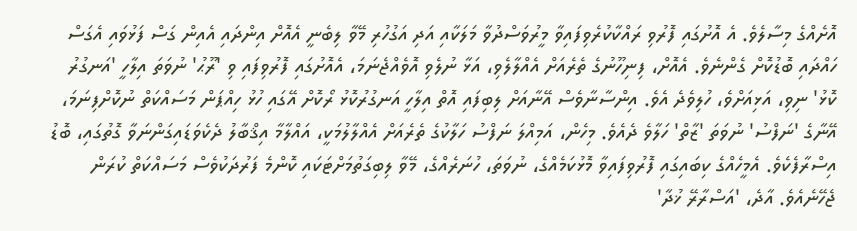އޮށެއްގެ މިސާލެވެ. އެ އޮށުގައި ފޮރުވި ރައްކާކުރެވިފައިވާ މީރުވަސްދުވާ މަލަކާއި އަދި އަގުހުރި މޭވާ ލިބެނީ އެއޮށް އިންދައި އެއިން ގަސް ފަޅުވައި އެގަސް ހައްދައި ބޮޑުކޮށް ގެންނެވެ. އެއޮށް، ފިނިހޫނުގެ ތެރެއަށް އެއްލާލެވި، އަޅާ ނުލެވި އޮވެއްޖެނަމަ، އެއޮށުގައި ފޮރުވިފައި ވި 'ރޫޙު' ނުވަތަ އިލާހީ 'އަނގުރު ކޮޅު' ނިވި، އަޅިއަށްވެ، ހުލިވެދެ އެވެ. އިންސާނާވެސް އޭނާއަށް ލިބިފައި އޮތް އިލާހީ އަނގުރުކޮޅު ރޯކޮށް އޭގައި ހުޅު ހިއްޕަން މަސައްކަތް ނުކޮށްފިނަމަ، އޭނާގެ 'ނަފްސު' ނުވަތަ 'ޒާތް' ހަލާވެ ދެއެވެ. މިހެން، އަމިއްލަ ނަފްސު ހަލާކުގެ ތެރެއަށް އެއްލާލުމަކީ، އައްލާމާ އިޤްބާލު ދެކެވަޑައިގަންނަވާ ގޮތުގައި، ބޮޑު އިސްރާފެކެވެ. އެމީހެއްގެ ކިބައިގައި ފޮރުވިފައިވާ މޮޅުކަމެއްގެ، ނުވަތަ، ހުނަރެއްގެ، މޭވާ ލިބިގަތުމަށްޓަކައި ކޮންމެ ފަރުދަކުވެސް މަސައްކަތް ކުރަން ޖެހޭނެއެވެ. އާދެ، 'އަސްރާރޭ ޚުދާ'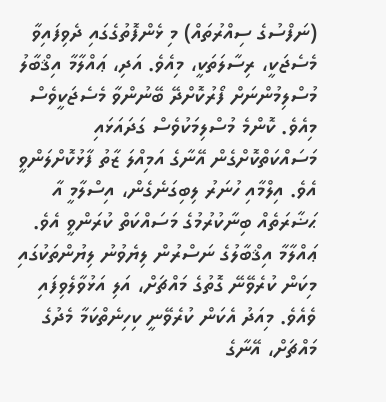(ނަފްސުގެ ސިއްރުތައް) މި ޅެންފޮތުގެގައި ދެވިފައިވާ މެސެޖަކީ، ރިސާލަތަކީ، މިއެވެ. އަދި، ޢައްލާމާ އިޤްބާލު މުސްލިމުންނަށް ފޯރުކޮށްދޭ ބޭނުންވާ މެސެޖަކީވެސް މިއެވެ. ކޮންމެ މުސްލިމަކުވެސް ގަދައަޅައި މަސައްކަތްކޮށްގެން އޭނާގެ އަމިއްލަ ޒާތު ފާޅުކޮށްލަންވީ އެވެ. އިލްމާއި ހުނަރު ލިބިގަނެގެން، އިސްލާމީ އާ ޙަޟާރަތެއް ބިނާކުރުމުގެ މަސައްކަތް ކުރަންވީ އެވެ.
ޢައްލާމާ އިޤްބާލުގެ ނަސްރުން ލިޔެވުނު ލިޔުންތަކުގައި މިކަން ކުރެވޭނޭ ގޮތުގެ މައްޗަށް، އަލި އަޅުވާލެވިފައި ވެއެވެ. މިއަދު އެކަން ކުރެވޭނީ ކިހިނެތްކަމާ މެދުގެ މައްޗަށް، އޭނާގެ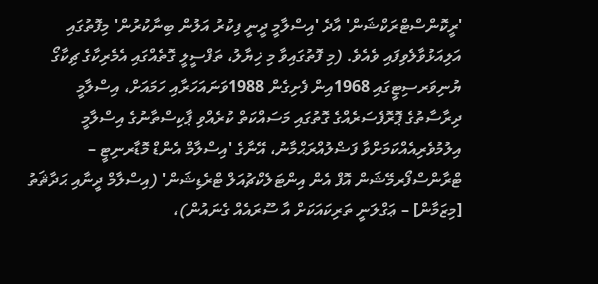'ރީކޮންސްޓްރަކްޝަން' އާދެ 'އިސްލާމީ ދީނީ ފިކުރު އަލުން ބިނާކުރުން' މިފޮތުގައި އަލިއަޅުވާލެވިފައި ވެއެވެ. (މި ފޮތުގައިވާ މި ޚިޔާލު، ތަފްސީލީ ގޮތެއްގައި އެމެރިކާގެ ޗިކާގޯ ޔުނިވަރސިޓީގައި 1968އިން ފެށިގެން 1988ވަނައަހަރާއި ހަމައަށް، އިސްލާމީ ދިރާސާތުގެ ޕޮރޮފެސަރެއްގެ ގޮތުގައި މަސައްކަތް ކުރެއްވި ޕާކިސްތާނުގެ އިސްލާމީ އިލުމުވެރިއެއްކަމަށްވާ ފަޟްލުއްރަޙްމާނު، އޭނާގެ 'އިސްލާމް އެންޑް މޮޑާރނިޓީ – ޓްރާންސްފޯރމޭޝަން އޮފް އެން އިންޓަލެކްޗުއަލް ޓްރެޑިޝަން' (އިސްލާމް ދީނާއި ޙަދާޘަތު [މިޒަމާން] – ޢަގްލަނީ ތަރިކައަކަށް އާ ސޫރައެއް ގެނައުން)،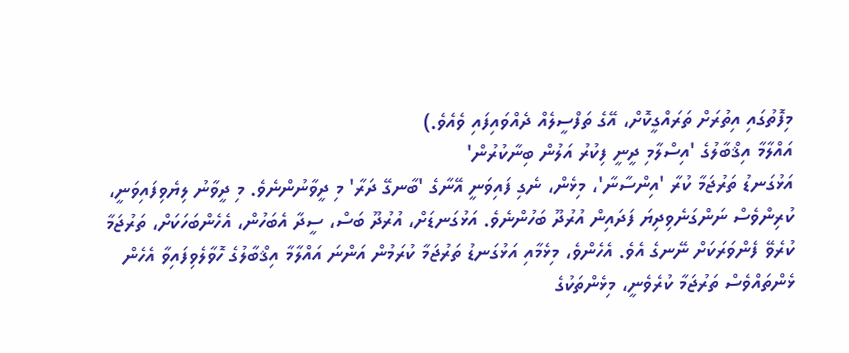މިފޮތުގައި އިތުރަށް ތަރައްގީކޮށް، އޭގެ ތަފްސީލެއް ދެއްވައިފައި ވެއެވެ.)
އައްލާމާ އިޤްބާލުގެ 'އިސްލާމި ދީނީ ފިކުރު އަލުން ބިނާކުރުން'
އަޅުގަނޑު ތަރުޖަމާ ކުރާ 'އިންސާނާ'، މިޅެން، ނެގި ފައިވަނީ އޭނާގެ 'ބާނގޭ ދަރާ' މި ދީވާނުންނެވެ. މި ދީވާނު ލިޔެވިފައިވަނީ، ކުރިންވެސް ނަންގަނެވިދިޔަ ފަދައިން އުރުދޫ ބަހުންނެވެ. އަޅުގަނޑަށް، އުރުދޫ ބަސް، ސީދާ އެބަހުން، އެހެންބަހަކަށް، ތަރުޖަމާ ކުރެވޭ ފެންވަރަކަށް ނޭނގެ އެވެ. އެހެންވެ، މިޅެމާއި އަޅުގަނޑު ތަރުޖަމާ ކުރަމުން އަންނަ އައްލާމާ އިޤްބާލުގެ ހޮވާލެވިފައިވާ އެހެން ޅެންތައްވެސް ތަރުޖަމާ ކުރެވެނީ، މިޅެންތަކުގެ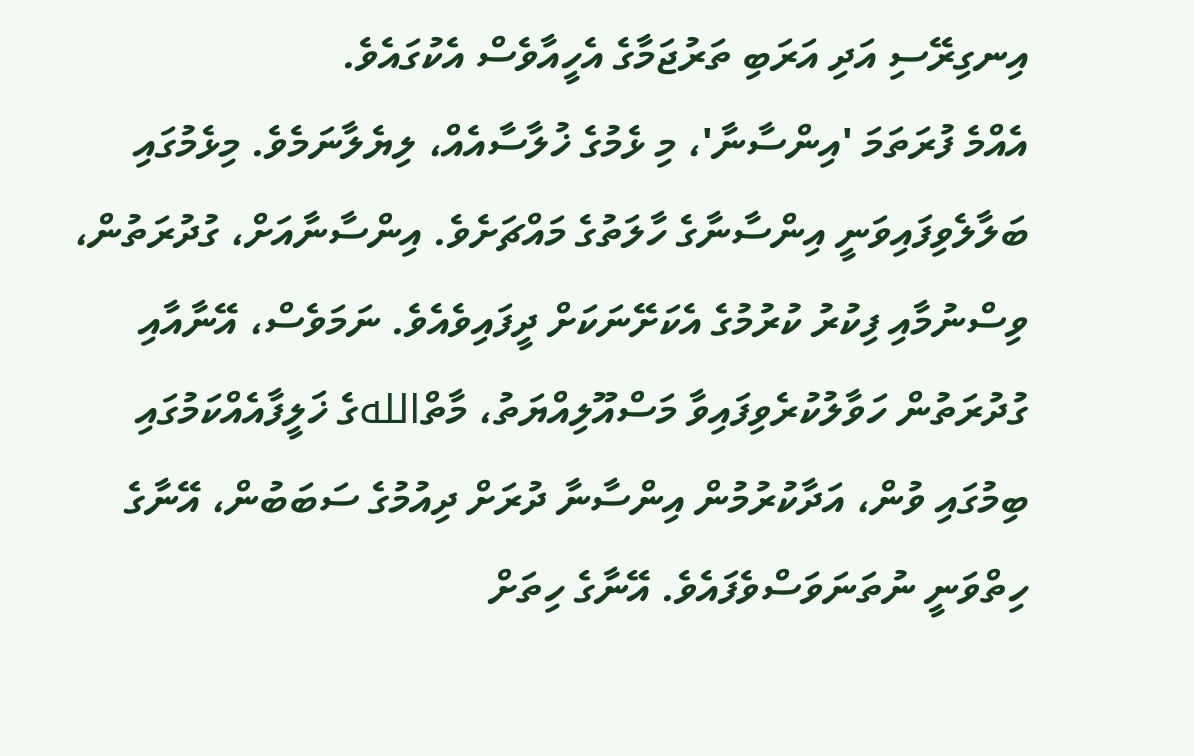އިނގިރޭސި އަދި އަރަބި ތަރުޖަމާގެ އެހީއާވެސް އެކުގައެވެ.
އެއްމެ ފުރަތަމަ 'އިންސާނާ'، މި ޅެމުގެ ޚުލާސާއެއް، ލިޔެލާނަމެވެ. މިޅެމުގައި ބަލާލެވިފައިވަނީ އިންސާނާގެ ހާލަތުގެ މައްޗަށެވެ. އިންސާނާއަށް، ގުދުރަތުން، ވިސްނުމާއި ފިކުރު ކުރުމުގެ އެކަށޭނަކަށް ދީފައިވެއެވެ. ނަމަވެސް، އޭނާއާއި ގުދުރަތުން ހަވާލުކުރެވިފައިވާ މަސްއޫލިއްޔަތު، މާތްاللهގެ ޚަލީފާއެއްކަމުގައި ބިމުގައި ވުން، އަދާކުރުމުން އިންސާނާ ދުރަށް ދިއުމުގެ ސަބަބުން، އޭނާގެ ހިތްވަނީ ނުތަނަވަސްވެފައެވެ. އޭނާގެ ހިތަށް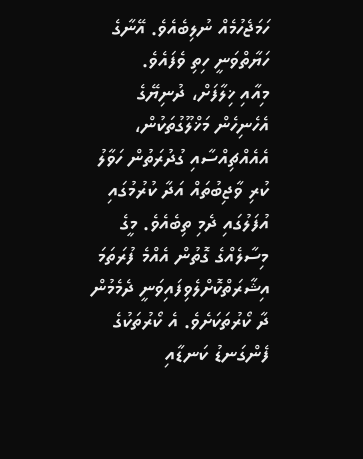ހަމަޖެހުމެއް ނުލިބެއެވެ. އޭނާގެ ހަޔާތްވަނީ ހިތި ވެފައެވެ.
މިއާއި ޚިލާފަށް، ދުނިޔޭގެ އެހެނިހެން މަޚްލޫގުތަކުން، އެއެއްޗިއްސާއި ގުދުރަތުން ހަވާލު ކުރި ވާޖިބުތައް އަދާ ކުރުމުގައި އުފަލުގައި ދެމި ތިބެއެވެ. މީގެ މިސާލެއްގެ ގޮތުން އެއްމެ ފުރަތަމަ އިޝާރަތްކޮށްލެވިފައިވަނީ ދެމެމުން ދާ ކޯރުތަކަށެވެ. އެ ކޯރުތަކުގެ ފެންގަނޑު ކަނޑާއި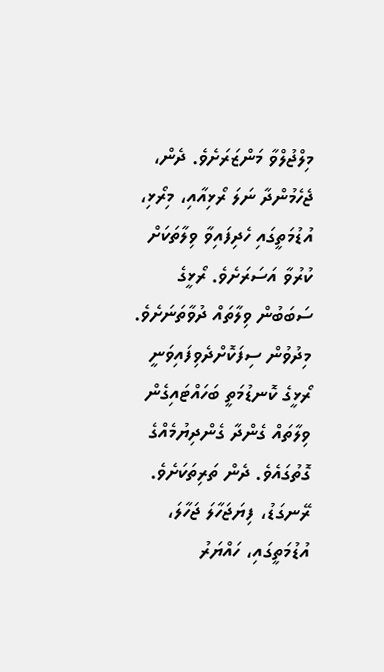މިލްޖުލްވާ މަންޒަރަށެވެ. ދެން، ޖެހެމުންދާ ނަލަ ރޯޅިއާއި، މިރޯޅި، އުޑުމަތީގައި ހެދިފައިވާ ވިލާތަކަށް ކުރުވާ އަސަރަށެވެ. ރޯޅީގެ ސަބަބުން ވިލާތައް ދުވާތަނަށެވެ. މިދުވުން ސިފަކޮށްދެވިފައިވަނީ ރޯޅީގެ ކޮނޑުމަތީ ބަހައްޓައިގެން ވިލާތައް ގެންދާ ގެންދިޔުމެއްގެ ގޮތުގައެވެ. ދެން ތަރިތަކަށެވެ. ރޭނގަޑު، ފިޔަޖަހާލަ ޖަހާލަ، އުޑުމަތީގައި، ހައްޔަރު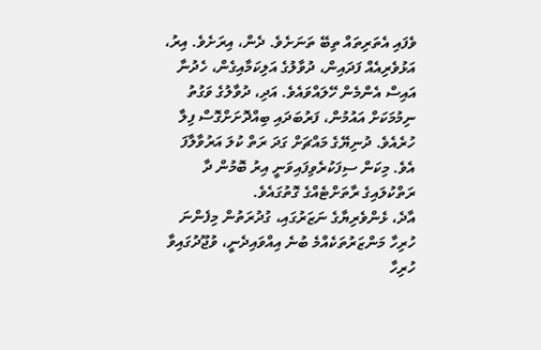ވެފައި އެތަރިތައް ތިބޭ ތަނަށެވެ. ދެން، އިރަށެވެ. އިރު، އަޅުވެރިއެއް ފަދައިން، ދުވާލުގެ އަލިކަމާއިގެން، ހެދުނާ އައިސް އެންމެން ހޭލައްވައެވެ. އަދި، ދުވާލުގެ ވަގުތު ނިމުމަކަށް އައުމުން، ފަރުބަދައި ބިއްދޮށަށްގޮސް ފިލާ ހުރެއެވެ. ދުނިޔޭގެ މައްޗަށް ގަދަ ރަތް ކުލަ އަރުވާލާފަ އެވެ. މިކަން ސިފަކުރެވިފައިވަނީ އިރު ބޮމުން ދާ ރަތްކުލައިގެ ރާތަށްޓެއްގެ ގޮތުގައެވެ.
އާދެ، ޅެންވެރިޔާގެ ނަޒަރުގައި، ގުދުރަތުން މިފެންނަ ހުރިހާ މަންޒަރުތަކެއްމެ ބުނެ އިއްވައިދެނީ، ވުޖޫދުގައިވާ ހުރިހާ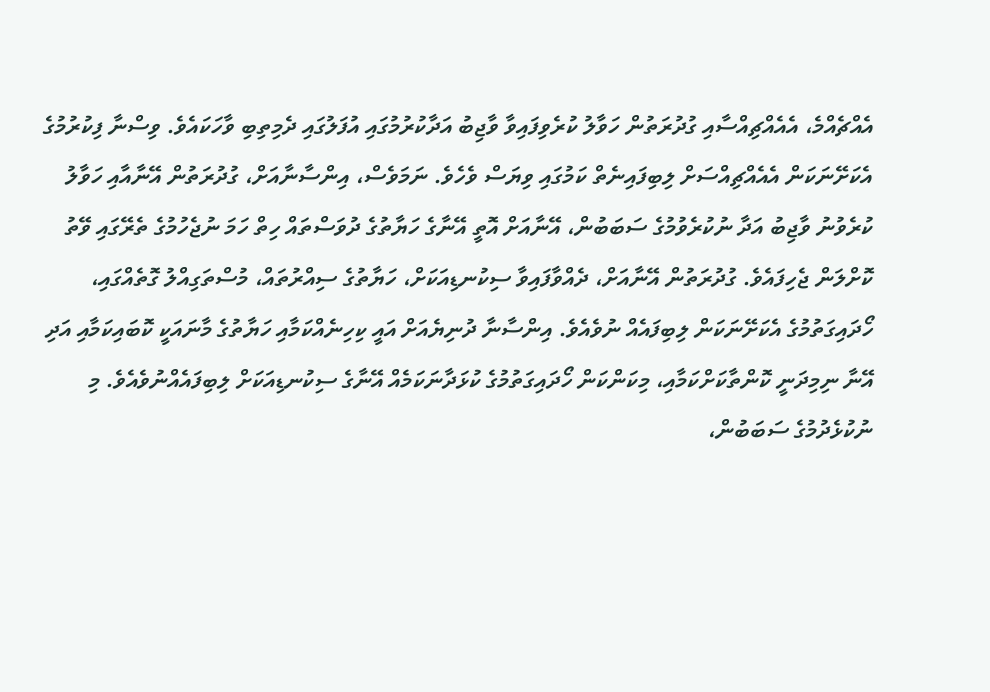އެއްޗެއްމެ، އެއެއްޗިއްސާއި ގުދުރަތުން ހަވާލު ކުރެވިފައިވާ ވާޖިބު އަދާކުރުމުގައި އުފަލުގައި ދެމިތިބި ވާހަކައެވެ. ވިސްނާ ފިކުރުމުގެ އެކަށޭނަކަން އެއެއްޗިއްސަށް ލިބިފައިނެތް ކަމުގައި ވިޔަސް ވެހެވެ. ނަމަވެސް، އިންސާނާއަށް، ގުދުރަތުން އޭނާއާއި ހަވާލު ކުރެވުނު ވާޖިބު އަދާ ނުކުރެވުމުގެ ސަބަބުން، އޭނާއަށް އޮތީ އޭނާގެ ހަޔާތުގެ ދުވަސްތައް ހިތް ހަމަ ނުޖެހުމުގެ ތެރޭގައި ވޭތު ކޮށްލަން ޖެހިފައެވެ. ގުދުރަތުން އޭނާއަށް، ދެއްވާފައިވާ ސިކުނޑިއަކަށް، ހަޔާތުގެ ސިއްރުތައް، މުސްތަގިއްލު ގޮތެއްގައި، ހޯދައިގަތުމުގެ އެކަށޭނަކަން ލިބިފައެއް ނުވެއެވެ. އިންސާނާ ދުނިޔެއަށް އައީ ކިހިނެއްކަމާއި ހަޔާތުގެ މާނައަކީ ކޮބައިކަމާއި އަދި އޭނާ ނިމިދަނީ ކޮންތާކަށްކަމާއި، މިކަންކަން ހޯދައިގަތުމުގެ ކުޅަދާނަކަމެއް އޭނާގެ ސިކުނޑިއަކަށް ލިބިފައެއްނުވެއެވެ. މި ނުކުޅެދުމުގެ ސަބަބުން،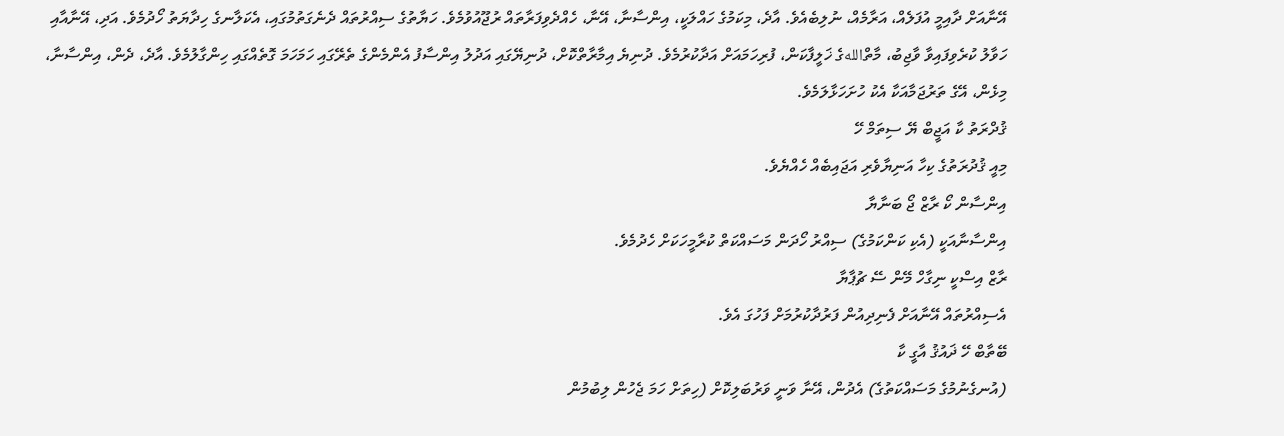އޭނާއަށް ދާއިމީ އުފަލެއް، އަރާމެއް، ނުލިބެއެވެ. އާދެ، މިކަމުގެ ހައްލަކީ، އިންސާނާ، އޭނާ، ހެއްދެވިފަރާތައް ރުޖޫއުވުމެވެ. ހަޔާތުގެ ސިއްރުތައް ދެނެގަތުމުގައި، އެކަލާނގެ ހިދާޔަތު ހޯދުމެވެ. އަދި، އޭނާއާއި ހަވާލު ކުރެވިފައިވާ ވާޖިބު، މާތްاللهގެ ޚަލީފާކަން، ފުރިހަމައަށް އަދާކުރުމެވެ. ދުނިޔެ އިމާރާތްކޮށް، ދުނިޔޭގައި އަދުލު އިންސާފު އެންމެންގެ ތެރޭގައި ހަމަހަމަ ގޮތެއްގައި ހިންގާލުމެވެ. އާދެ، ދެން، އިންސާނާ، މިޅެން، އޭގެ ތަރުޖަމާއަކާ އެކު ހުށަހަޅާލަމެވެ.
ޤުދްރަތު ކާ އަޖީބް ޔޭ ސިތަމް ހޭ
މިއީ ޤުދުރަތުގެ ކިހާ އަނިޔާވެރި އަޖައިބެއް ހެއްޔެވެ.
އިންސާން ކޯ ރާޒް ޖޯ ބަނާޔާ
އިންސާނާއަކީ (އެކި ކަންކަމުގެ) ސިއްރު ހޯދަން މަސައްކަތް ކުރާމީހަކަށް ހެދުމެވެ.
ރާޒް އިސްކީ ނިގާހް މޭން ސޭ ޗުޕާޔާ
އެސިއްރުތައް އޭނާއަށް ފެނިދިއުން ފަރުދާކުރުމަށް ފަހުގަ އެވެ.
ބޭތާބް ހޭ ޛައުޤު އާގީ ކާ
(އުނގެނުމުގެ މަސައްކަތުގެ) އެދުން، އޭނާ ވަނީ ވަރުބަލިކޮށް (ހިތަށް ހަމަ ޖެހުން ލިބުމުން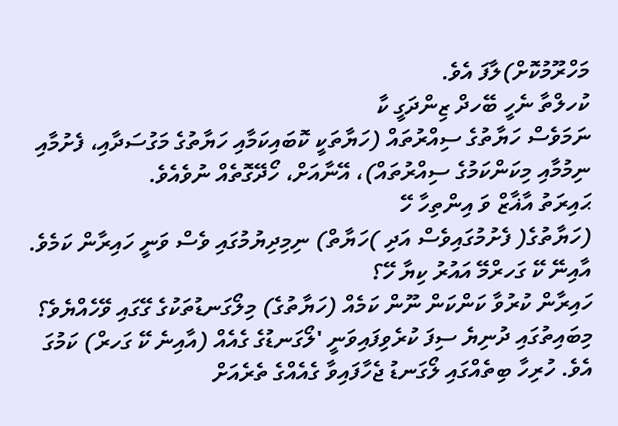މަހްރޫމުކޮށް)ލާފަ އެވެ.
ކުހލްތާ ނެހީ ބޭހދް ޒިންދަގީ ކާ
ނަމަވެސް ހަޔާތުގެ ސިއްރުތައް (ހަޔާތަކީ ކޮބައިކަމާއި ހަޔާތުގެ މަގުސަދާއި، ފެށުމާއި ނިމުމާއި މިކަންކަމުގެ ސިއްރުތައް)، އޭނާއަށް، ހޯދޭގޮތެއް ނުވެއެވެ.
ޙައިރަތު އާޣާޒް ވަ އިންތިހާ ހޭ
(ހަޔާތުގެ( ފެށުމުގައިވެސް އަދި )ހަޔާތް) ނިމިދިޔުމުގައި ވެސް ވަނީ ހައިރާން ކަމެވެ.
އާއިނޭ ކޭ ގަހރްމޭ އައުރު ކިޔާ ހޭ؟
ހައިރާން ކުރުވާ ކަންކަން ނޫން ކަމެއް (ހަޔާތުގެ) މިލޯގަނޑުތަކުގެ ގޭގައި ވޭހެއްޔެވެ؟
މިބައިތުގައި ދުނިޔެ ސިފަ ކުރެވިފައިވަނީ 'ލޯގަނޑުގެ ގެއެއް (އާއިނެ ކޭ ގަހރް) ކަމުގަ އެވެ. ހުރިހާ ބިތެއްގައި ލޯގަނޑު ޖެހާފައިވާ ގެއެއްގެ ތެރެއަށް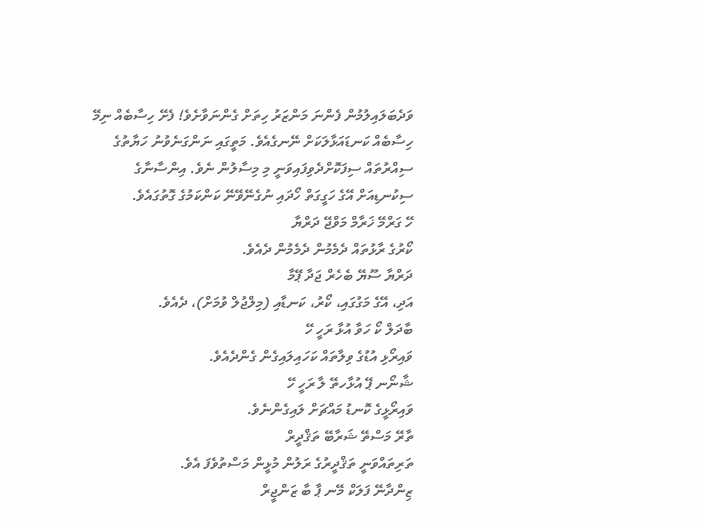ވަދެބަލައިލުމުން ފެންނަ މަންޒަރު ހިތަށް ގެންނަވާށެވެ! ފެށޭ ހިސާބެއް ނިމޭ ހިސާބެއް ކަނޑައަޅާލަކަށް ނޭނގެއެވެ. މަތީގައި ނަންގަނެވުނު ހަޔާތުގެ ސިއްރުތައް ސިފަކޮށްދެވިފައިވަނީ މި މިސާލުން ނެވެ. އިންސާނާގެ ސިކުނޑިއަށް އޭގެ ހަގީގަތް ހޯދައި ނުގެނޭވޭނޭ ކަންކަމުގެ ގޮތުގައެވެ.
ހޭ ގަރްމޭ ޚަރާމް މަވްޖޭ ދަރްޔާ
ކޯރުގެ ރާޅުތައް ދެމެމުން ދެމެމުން ދެއެވެ.
ދަރްޔާ ސޫޔޭ ބެހެރް ޖަދާ ޕޭމާ
އަދި، އޭގެ މަގުގައި، ކޯރު، ކަނޑާއި (މިލްޖުލް ވުމަށް)، ދެއެވެ.
ބާދަލް ކޯ ހަވާ އުޅާ ރަހީ ހޭ
ވައިރޯޅި އުޑުގެ ވިލާތައް ކަހައިލައިގެން ގެންދެއެވެ.
ޝާނޯނ ޕޭ އުޅާހތޭ ލާ ރަހީ ހޭ
ވައިރޯޅީގެ ކޮނޑު މައްޗަށް ލައިގެންނެވެ.
ތާރޭ މަސްތޭ ޝަރާބޭ ތަޤްދީރް
ތަރިތައްވަނީ ތަޤްދީރުގެ ރަލުން މުޅީން މަސްތުވެފަ އެވެ.
ޒިންދާނޭ ފަލަކް މޭނ ޕާ ބާ ޒަންޖީރް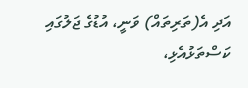އަދި އެ(ތަރިތައް) ވަނީ، އުޑުގެ ޖަލުގައި ކަސްތަޅުއެޅި،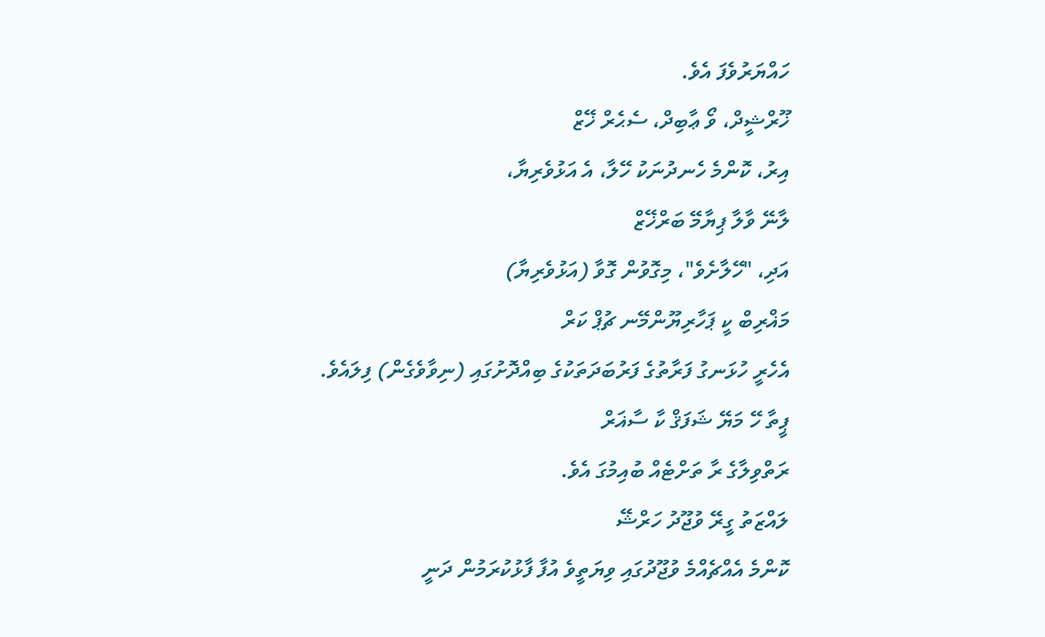ހައްޔަރުވެފަ އެވެ.
ޚޫރްޝީދް، ވޯ ޢާބިދް، ސެޙެރް ޚޭޒް
އިރު، ކޮންމެ ހެނދުނަކު ހޭލާ، އެ އަޅުވެރިޔާ،
ލާނޭ ވާލާ ޕިޔާމޭ ބަރްޚޭޒް
އަދި، "ހޭލާށެވެ"، މިގޮވުން ގޮވާ (އަޅުވެރިޔާ)
މަޣްރިބް ކީ ޕަހާރިޔޫންމޭނ ޗުޕް ކަރް
އެހެރީ ހުޅަނގު ފަރާތުގެ ފަރުބަދަތަކުގެ ބިއްދޮށުގައި (ނިވާވެގެން) ފިލައެވެ.
ޕީތާ ހޭ މަޔޭ ޝަފަޤް ކާ ސާޣަރް
ރަތްވިލާގެ ރާ ތަށްޓެއް ބުއިމުގަ އެވެ.
ލައްޒަތު ގީރޭ ވުޖޫދު ހަރްޝޭ
ކޮންމެ އެއްޗެއްމެ ވުޖޫދުގައި ވިޔަތީވެ އުފާ ފާޅުކުރަމުން ދަނީ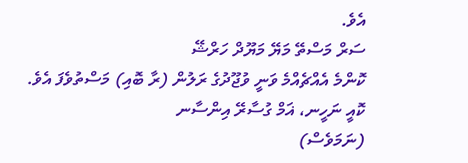އެވެ.
ސަރް މަސްތޭ މަޔޭ މަޔޫދް ހަރްޝޭ
ކޮންމެ އެއްޗެއްމެ ވަނީ ވުޖޫދުގެ ރަލުން (ރާ ބޮއި) މަސްތުވެފަ އެވެ.
ކޮއީ ނަހީނ، ޣަމް ގުސާރޭ އިންސާނ
(ނަމަވެސް)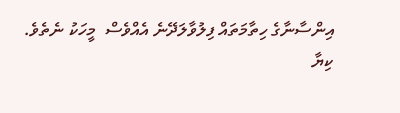އިންސާނާގެ ހިތާމަތައް ފިލުވާލަދޭނެ އެއްވެސް  މީހަކު ނެތެވެ.
ކިޔާ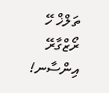ތަލްޚް ހޭ ރޯޒްގާރޭ އިންސާނ!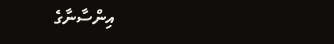އިންސާނާގެ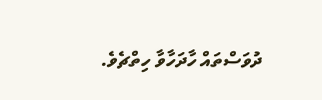ދުވަސްތައް ހާދަހާވާ ހިތްޗެވެ.